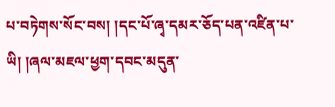པ་བཏེགས་སོང་བས། །དང་པོ་ཞྭ་དམར་ཅོད་པན་འཛིན་པ་ཡི། །ཞལ་མཇལ་ཕྱག་དབང་མདུན་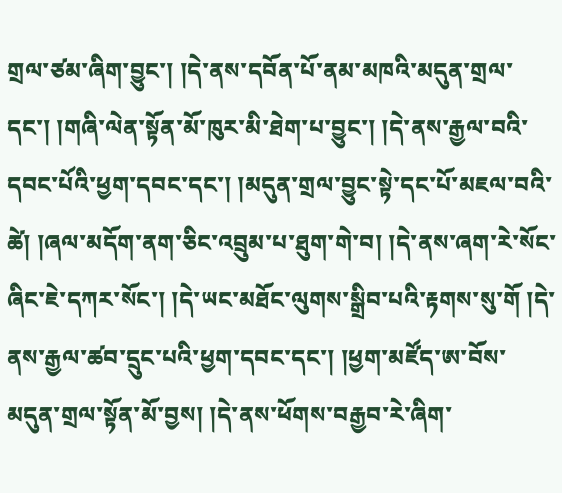གྲལ་ཙམ་ཞིག་བྱུང་། །དེ་ནས་དབོན་པོ་ནམ་མཁའི་མདུན་གྲལ་དང་། །གཞི་ལེན་སྟོན་མོ་ཁུར་མི་ཐེག་པ་བྱུང་། །དེ་ནས་རྒྱལ་བའི་དབང་པོའི་ཕྱག་དབང་དང་། །མདུན་གྲལ་བྱུང་སྟེ་དང་པོ་མཇལ་བའི་ཚེ། །ཞལ་མདོག་ནག་ཅིང་འབྲུམ་པ་ཐུག་གེ་བ། །དེ་ནས་ཞག་རེ་སོང་ཞིང་ཇེ་དཀར་སོང་། །དེ་ཡང་མཐོང་ལུགས་སྒྲིབ་པའི་རྟགས་སུ་གོ །དེ་ནས་རྒྱལ་ཚབ་དྲུང་པའི་ཕྱག་དབང་དང་། །ཕྱག་མཛོད་ཨ་བོས་མདུན་གྲལ་སྟོན་མོ་བྱས། །དེ་ནས་ཕོགས་བརྒྱབ་རེ་ཞིག་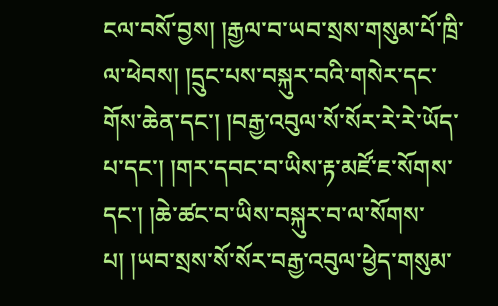ངལ་བསོ་བྱས། །རྒྱལ་བ་ཡབ་སྲས་གསུམ་པོ་ཁྲི་ལ་ཕེབས། །དྲུང་པས་བསྐུར་བའི་གསེར་དང་གོས་ཆེན་དང་། །བརྒྱ་འབུལ་སོ་སོར་རེ་རེ་ཡོད་པ་དང་། །གར་དབང་བ་ཡིས་རྟ་མཛོ་ཇ་སོགས་དང་། །ཆེ་ཚང་བ་ཡིས་བསྐུར་བ་ལ་སོགས་པ། །ཡབ་སྲས་སོ་སོར་བརྒྱ་འབུལ་ཕྱེད་གསུམ་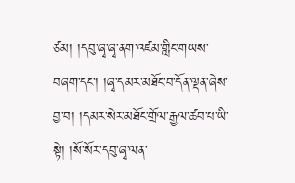ཙམ། །དབུ་ཞྭ་ཞྭ་ནག་འཛམ་གླིང་གཡས་བཞག་དང་། །ཞྭ་དམར་མཐོང་བ་དོན་ལྡན་ཞེས་བྱ་བ། །དམར་སེར་མཐོང་གྲོལ་རྒྱལ་ཚབ་པ་ཡི་སྟེ། །སོ་སོར་དབུ་ཞྭ་ལན་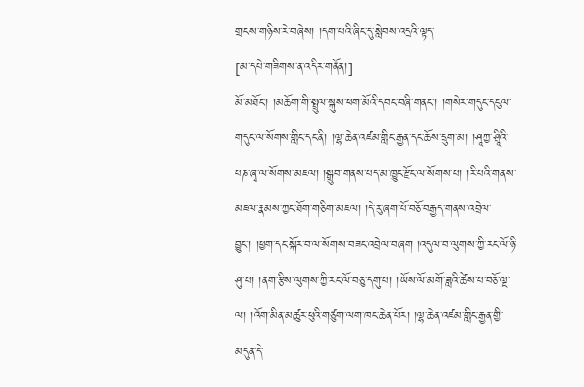གྲངས་གཉིས་རེ་བཞེས། །དག་པའི་ཞིང་དུ་སླེབས་འདྲའི་ལྟད་
[མ་དཔེ་གཟིགས་ན་འདིར་གནོན།]
མོ་མཐོང་། །མཆོག་གི་སྤྲུལ་སྐུས་ཕག་མོའི་དབང་བཞི་གནང་། །གསེར་གདུང་དངུལ་གདུང་ལ་སོགས་གླིང་དང་ནི། །ལྷ་ཆེན་འཛམ་གླིང་རྒྱན་དང་ཆོས་དྲུག་མ། །ཤཱཀྱ་ཤྲཱིའི་པཎ་ཞྭ་ལ་སོགས་མཇལ། །སྒྲུབ་གནས་པད་མ་ཁྱུང་རྫོང་ལ་སོགས་པ། །རི་པའི་གནས་མཇལ་རྣམས་ཀྱང་ཐོག་གཅིག་མཇལ། །དེ་རུ་ཞག་པོ་བཅོ་བརྒྱད་གནས་འབྲེལ་བྱུང་། །ཕྱག་དང་སྐོར་བ་ལ་སོགས་བཟང་འབྲེལ་བཞག །འདུལ་བ་ལུགས་ཀྱི་རང་ལོ་ཉི་ཤུ་པ། །ནག་རྩིས་ལུགས་ཀྱི་རང་ལོ་བཅུ་དགུ་པ། །ཡོས་ལོ་མགོ་ཟླའི་ཚེས་པ་བཅོ་ལྔ་ལ། །འོག་མིན་མཚུར་ཕུའི་གཙུག་ལག་ཁང་ཆེན་པོར། །ལྷ་ཆེན་འཛམ་གླིང་རྒྱན་གྱི་མདུན་དེ་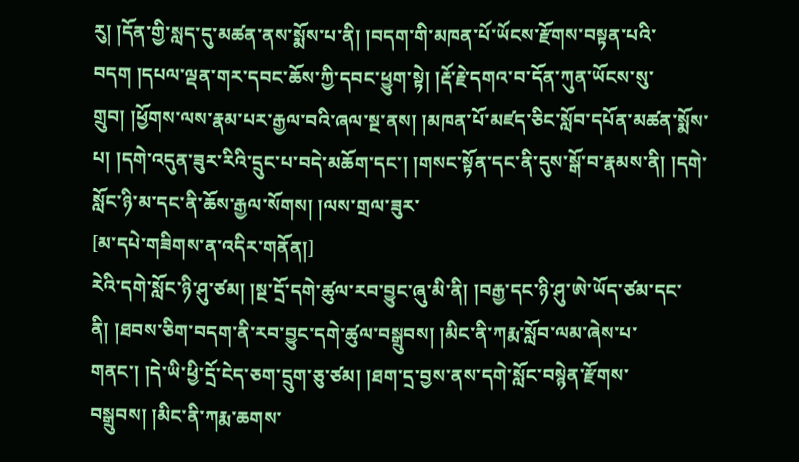རུ། །དོན་གྱི་སླད་དུ་མཚན་ནས་སྨོས་པ་ནི། །བདག་གི་མཁན་པོ་ཡོངས་རྫོགས་བསྟན་པའི་བདག །དཔལ་ལྡན་གར་དབང་ཆོས་ཀྱི་དབང་ཕྱུག་སྟེ། །རྡོ་རྗེ་དགའ་བ་དོན་ཀུན་ཡོངས་སུ་གྲུབ། །ཕྱོགས་ལས་རྣམ་པར་རྒྱལ་བའི་ཞལ་སྔ་ནས། །མཁན་པོ་མཛད་ཅིང་སློབ་དཔོན་མཚན་སྨོས་པ། །དགེ་འདུན་ཟུར་རིའི་དྲུང་པ་བདེ་མཆོག་དང་། །གསང་སྟོན་དང་ནི་དུས་སྒོ་བ་རྣམས་ནི། །དགེ་སློང་ཉི་མ་དང་ནི་ཆོས་རྒྱལ་སོགས། །ལས་གྲལ་ཟུར་
[མ་དཔེ་གཟིགས་ན་འདིར་གནོན།]
རེའི་དགེ་སློང་ཉི་ཤུ་ཙམ། །སྔ་དྲོ་དགེ་ཚུལ་རབ་བྱུང་ཞུ་མི་ནི། །བརྒྱ་དང་ཉི་ཤུ་ཨེ་ཡོད་ཙམ་དང་ནི། །ཐབས་ཅིག་བདག་ནི་རབ་བྱུང་དགེ་ཚུལ་བསྒྲུབས། །མིང་ནི་ཀརྨ་སློབ་ལམ་ཞེས་པ་གནང་། །དེ་ཡི་ཕྱི་དྲོ་ངེད་ཅག་དྲུག་ཅུ་ཙམ། །ཐག་དྲ་བྱས་ནས་དགེ་སློང་བསྙེན་རྫོགས་བསྒྲུབས། །མིང་ནི་ཀརྨ་ཆགས་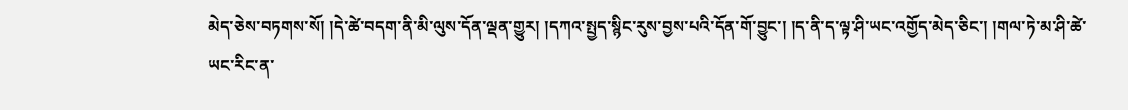མེད་ཅེས་བཏགས་སོ། །དེ་ཚེ་བདག་ནི་མི་ལུས་དོན་ལྡན་གྱུར། །དཀའ་སྤྱད་སྙིང་རུས་བྱས་པའི་དོན་གོ་བྱུང་། །ད་ནི་ད་ལྟ་ཤི་ཡང་འགྱོད་མེད་ཅིང་། །གལ་ཏེ་མ་ཤི་ཚེ་ཡང་རིང་ན་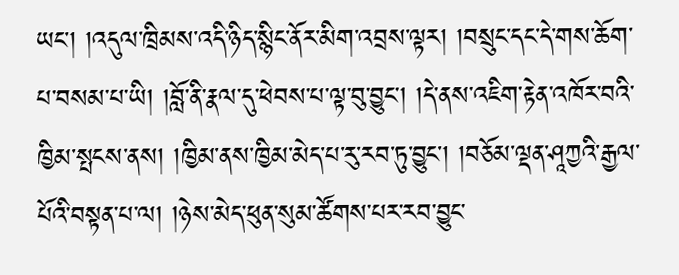ཡང་། །འདུལ་ཁྲིམས་འདི་ཉིད་སྙིང་ནོར་མིག་འབྲས་ལྟར། །བསྲུང་དང་དེ་གས་ཆོག་པ་བསམ་པ་ཡི། །བློ་ནི་རྣལ་དུ་ཕེབས་པ་ལྟ་བུ་བྱུང་། །དེ་ནས་འཇིག་རྟེན་འཁོར་བའི་ཁྱིམ་སྤངས་ནས། །ཁྱིམ་ནས་ཁྱིམ་མེད་པ་རུ་རབ་ཏུ་བྱུང་། །བཅོམ་ལྡན་ཤཱཀྱའི་རྒྱལ་པོའི་བསྟན་པ་ལ། །ཉེས་མེད་ཕུན་སུམ་ཚོགས་པར་རབ་བྱུང་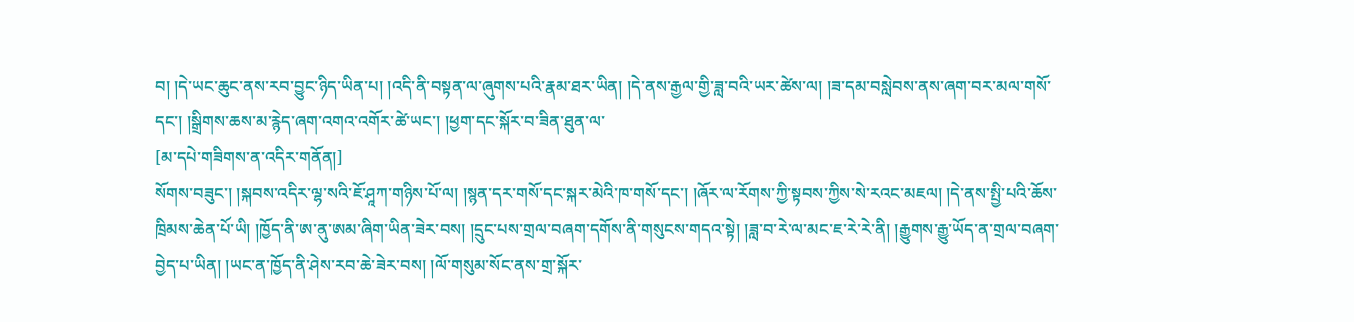བ། །དེ་ཡང་ཆུང་ནས་རབ་བྱུང་ཉིད་ཡིན་པ། །འདི་ནི་བསྟན་ལ་ཞུགས་པའི་རྣམ་ཐར་ཡིན། །དེ་ནས་རྒྱལ་གྱི་ཟླ་བའི་ཡར་ཚེས་ལ། །ཟ་དམ་བསླེབས་ནས་ཞག་བར་མལ་གསོ་དང་། །སྒྲིགས་ཆས་མ་རྙེད་ཞག་འགའ་འགོར་ཚེ་ཡང་། །ཕྱག་དང་སྐོར་བ་ཟིན་ཐུན་ལ་
[མ་དཔེ་གཟིགས་ན་འདིར་གནོན།]
སོགས་བཟུང་། །སྐབས་འདིར་ལྷ་སའི་ཇོ་ཤཱཀ་གཉིས་པོ་ལ། །སྙན་དར་གསོ་དང་སྐར་མེའི་ཁ་གསོ་དང་། །ཞོར་ལ་རོགས་ཀྱི་སྟབས་ཀྱིས་སེ་རའང་མཇལ། །དེ་ནས་སྤྱི་པའི་ཆོས་ཁྲིམས་ཆེན་པོ་ཡི། །ཁྱོད་ནི་ཨ་ནུ་ཨམ་ཞིག་ཡིན་ཟེར་བས། །དྲུང་པས་གྲལ་བཞག་དགོས་ནི་གསུངས་གདའ་སྟེ། །ཟླ་བ་རེ་ལ་མང་ཇ་རེ་རེ་ནི། །རྒྱུགས་རྒྱུ་ཡོད་ན་གྲལ་བཞག་བྱེད་པ་ཡིན། །ཡང་ན་ཁྱོད་ནི་ཤེས་རབ་ཆེ་ཟེར་བས། །ལོ་གསུམ་སོང་ནས་གྲ་སྐོར་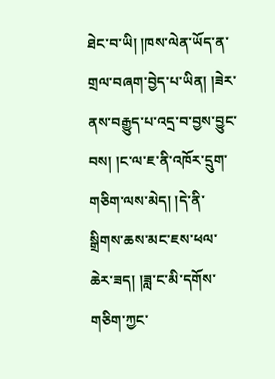ཐེང་བ་ཡི། །ཁས་ལེན་ཡོད་ན་གྲལ་བཞག་བྱེད་པ་ཡིན། །ཟེར་ནས་བརྒྱུད་པ་འདྲ་བ་བྱས་བྱུང་བས། །ང་ལ་ཇ་ནི་འཁོར་དྲུག་གཅིག་ལས་མེད། །དེ་ནི་སྒྲིགས་ཆས་མང་ཇས་ཕལ་ཆེར་ཟད། །ཟླ་ང་མི་དགོས་གཅིག་ཀྱང་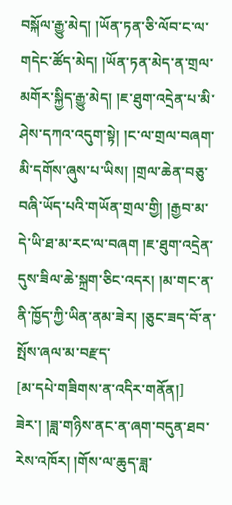བསྐོལ་རྒྱུ་མེད། །ཡོན་ཏན་ཅི་ལོབ་ང་ལ་གདེང་ཚོད་མེད། །ཡོན་ཏན་མེད་ན་གྲལ་མགོར་སྐྱིད་རྒྱུ་མེད། །ཇ་ཐུག་འདྲེན་པ་མི་ཤེས་དཀའ་འདུག་སྟེ། །ང་ལ་གྲལ་བཞག་མི་དགོས་ཞུས་པ་ཡིས། །གྲལ་ཆེན་བཅུ་བཞི་ཡོད་པའི་གཡོན་གྲལ་གྱི། །རྒྱབ་མ་དེ་ཡི་ཐ་མ་རང་ལ་བཞག །ཇ་ཐུག་འདྲེན་དུས་ཟིལ་ཆེ་སྐྲག་ཅིང་འདར། །མ་གང་ན་ནི་ཁྱོད་ཀྱི་ཡིན་ནམ་ཟེར། །ཅུང་ཟད་བོ་ན་སྤོས་ཞལ་མ་བརྫད་
[མ་དཔེ་གཟིགས་ན་འདིར་གནོན།]
ཟེར་། །ཟླ་གཉིས་ནང་ན་ཞག་བདུན་ཐབ་རེས་འཁོར། །གོས་ལ་ཆུད་ཟླ་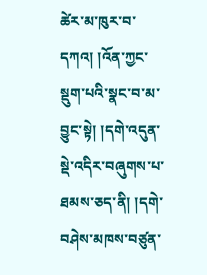ཚེར་མ་ཁུར་བ་དཀའ། །འོན་ཀྱང་སྡུག་པའི་སྣང་བ་མ་བྱུང་སྟེ། །དགེ་འདུན་སྡེ་འདིར་བཞུགས་པ་ཐམས་ཅད་ནི། །དགེ་བཤེས་མཁས་བཙུན་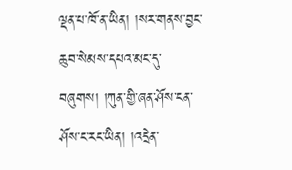ལྡན་པ་ཁོ་ན་ཡིན། །སར་གནས་བྱང་ཆུབ་སེམས་དཔའ་མང་དུ་བཞུགས། །ཀུན་གྱི་ཞན་ཤོས་ངན་ཤོས་ང་རང་ཡིན། །འདྲེན་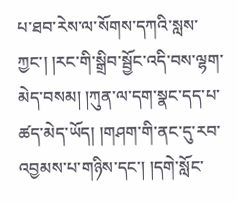པ་ཐབ་རེས་ལ་སོགས་དཀའི་སླས་ཀྱང་། །རང་གི་སྒྲིབ་སྦྱོང་འདི་བས་ལྷག་མེད་བསམ། །ཀུན་ལ་དག་སྣང་དད་པ་ཚད་མེད་ཡོད། །གཤག་གི་ནང་དུ་རབ་འབྱམས་པ་གཉིས་དང་། །དགེ་སློང་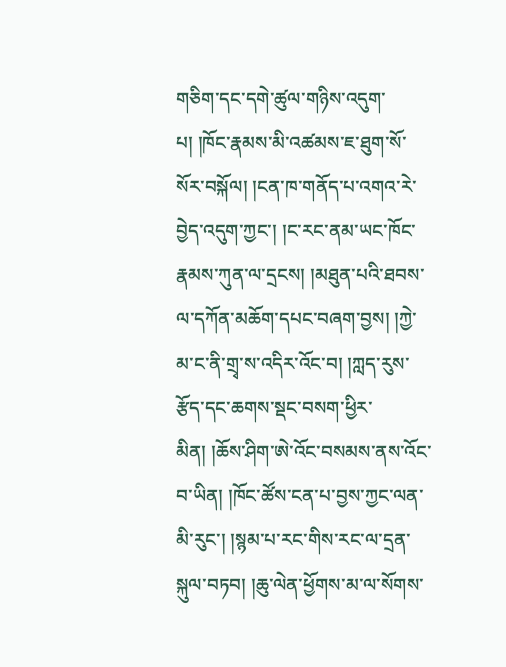གཅིག་དང་དགེ་ཚུལ་གཉིས་འདུག་པ། །ཁོང་རྣམས་མི་འཚམས་ཇ་ཐུག་སོ་སོར་བསྐོལ། །ངན་ཁ་གནོད་པ་འགའ་རེ་བྱེད་འདུག་ཀྱང་། །ང་རང་ནམ་ཡང་ཁོང་རྣམས་ཀུན་ལ་དྲངས། །མཐུན་པའི་ཐབས་ལ་དཀོན་མཆོག་དཔང་བཞག་བྱས། །ཀྱེ་མ་ང་ནི་གྲྭ་ས་འདིར་འོང་བ། །ཀླད་རུས་རྩོད་དང་ཆགས་སྡང་བསག་ཕྱིར་མིན། །ཆོས་ཤིག་ཨེ་འོང་བསམས་ནས་འོང་བ་ཡིན། །ཁོང་ཚོས་ངན་པ་བྱས་ཀྱང་ལན་མི་རུང་། །སྙམ་པ་རང་གིས་རང་ལ་དྲན་སྐུལ་བཏབ། །ཆུ་ལེན་ཕྱོགས་མ་ལ་སོགས་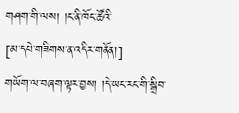གཤག་གི་ལས། །ང་ནི་ཁོང་ཚོའི་
[མ་དཔེ་གཟིགས་ན་འདིར་གནོན།]
གཡོག་ལ་བཞག་ལྟར་བྱས། །དེ་ཡང་རང་གི་སྒྲིབ་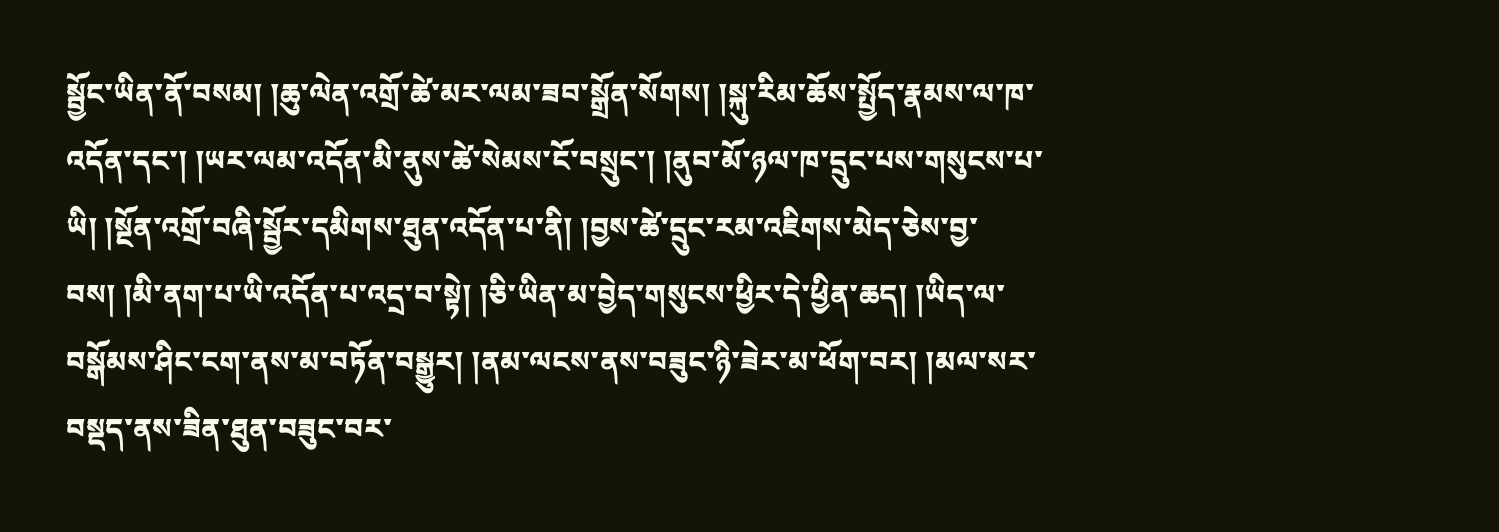སྦྱོང་ཡིན་ནོ་བསམ། །ཆུ་ལེན་འགྲོ་ཚེ་མར་ལམ་ཟབ་སྒྲོན་སོགས། །སྐུ་རིམ་ཆོས་སྤྱོད་རྣམས་ལ་ཁ་འདོན་དང་། །ཡར་ལམ་འདོན་མི་ནུས་ཚེ་སེམས་ངོ་བསྲུང་། །ནུབ་མོ་ཉལ་ཁ་དྲུང་པས་གསུངས་པ་ཡི། །སྔོན་འགྲོ་བཞི་སྦྱོར་དམིགས་ཐུན་འདོན་པ་ནི། །བྱས་ཚེ་དྲུང་རམ་འཇིགས་མེད་ཅེས་བྱ་བས། །མི་ནག་པ་ཡི་འདོན་པ་འདྲ་བ་སྟེ། །ཅི་ཡིན་མ་བྱེད་གསུངས་ཕྱིར་དེ་ཕྱིན་ཆད། །ཡིད་ལ་བསྒོམས་ཤིང་ངག་ནས་མ་བཏོན་བསྒྱུར། །ནམ་ལངས་ནས་བཟུང་ཉི་ཟེར་མ་ཕོག་བར། །མལ་སར་བསྡད་ནས་ཟིན་ཐུན་བཟུང་བར་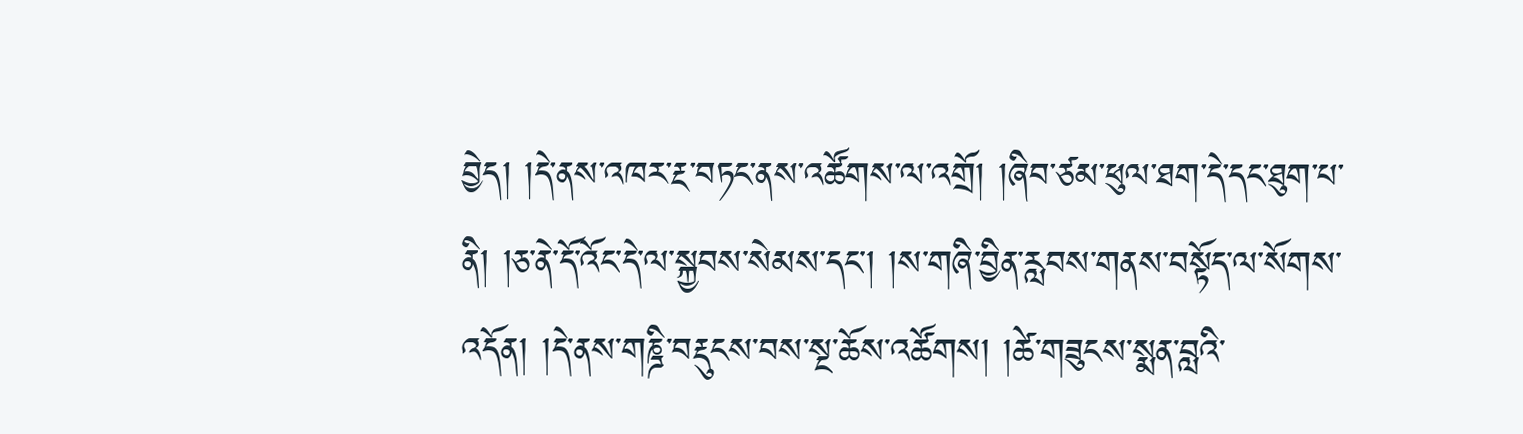བྱེད། །དེ་ནས་འཁར་རྔ་བཏང་ནས་འཚོགས་ལ་འགྲོ། །ཞིབ་ཙམ་ཕུལ་ཐག་དེ་དང་ཐུག་པ་ནི། །ཅ་ནེ་དོ་འོང་དེ་ལ་སྐྱབས་སེམས་དང་། །ས་གཞི་བྱིན་རླབས་གནས་བསྟོད་ལ་སོགས་འདོན། །དེ་ནས་གཎྜི་བརྡུངས་བས་སྔ་ཆོས་འཚོགས། །ཚེ་གཟུངས་སྨན་བླའི་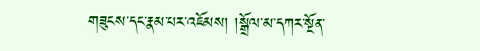གཟུངས་དང་རྣམ་པར་འཇོམས། །སྒྲོལ་མ་དཀར་སྔོན་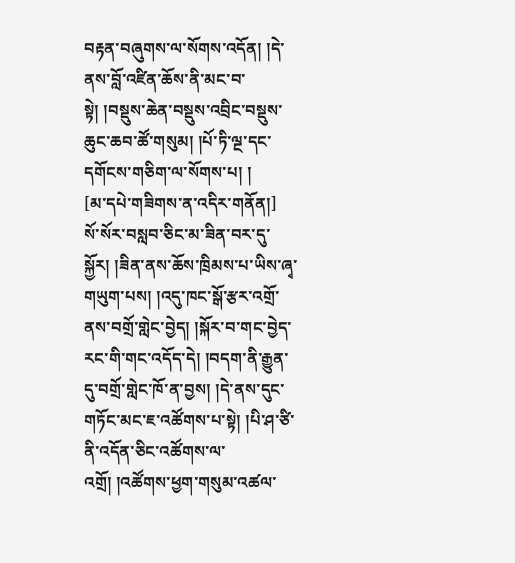བརྟན་བཞུགས་ལ་སོགས་འདོན། །དེ་ནས་བློ་འཛིན་ཆོས་ནི་མང་བ་སྟེ། །བསྡུས་ཆེན་བསྡུས་འབྲིང་བསྡུས་ཆུང་ཆབ་ཚོ་གསུམ། །པོ་ཏི་ལྔ་དང་དགོངས་གཅིག་ལ་སོགས་པ། །
[མ་དཔེ་གཟིགས་ན་འདིར་གནོན།]
སོ་སོར་བསླབ་ཅིང་མ་ཟིན་བར་དུ་སྐྱོར། །ཟིན་ནས་ཆོས་ཁྲིམས་པ་ཡིས་ཞྭ་གཡུག་པས། །འདུ་ཁང་སྒོ་རྩར་འགྲོ་ནས་བགྲོ་གླེང་བྱེད། །སྐོར་བ་གང་བྱེད་རང་གི་གང་འདོད་དེ། །བདག་ནི་རྒྱུན་དུ་བགྲོ་གླེང་ཁོ་ན་བྱས། །དེ་ནས་དུང་གཏོང་མང་ཇ་འཚོགས་པ་སྟེ། །པི་ཤ་ཙི་ནི་འདོན་ཅིང་འཚོགས་ལ་འགྲོ། །འཚོགས་ཕྱག་གསུམ་འཚལ་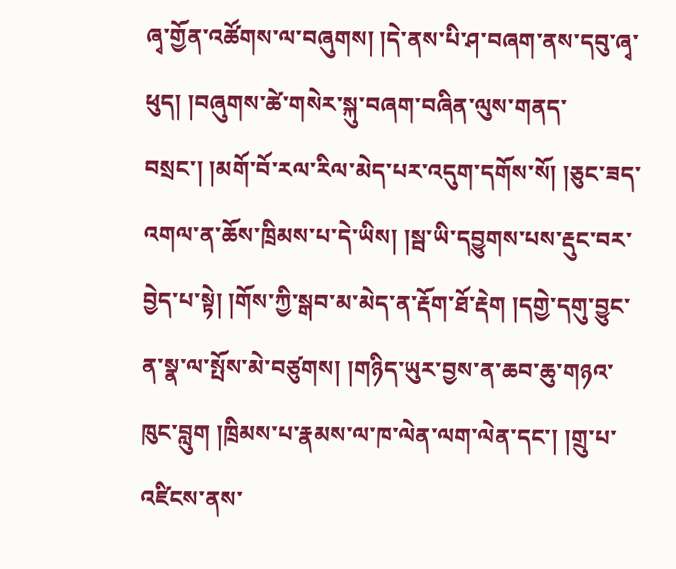ཞྭ་གྱོན་འཚོགས་ལ་བཞུགས། །དེ་ནས་པི་ཤ་བཞག་ནས་དབུ་ཞྭ་ཕུད། །བཞུགས་ཚེ་གསེར་སྐུ་བཞག་བཞིན་ལུས་གནད་བསྲང་། །མགོ་བོ་རལ་རིལ་མེད་པར་འདུག་དགོས་སོ། །ཅུང་ཟད་འགལ་ན་ཆོས་ཁྲིམས་པ་དེ་ཡིས། །སྦ་ཡི་དབྱུགས་པས་རྡུང་བར་བྱེད་པ་སྟེ། །གོས་ཀྱི་སྒབ་མ་མེད་ན་རྡོག་ཐོ་རྡེག །དགྱེ་དགུ་བྱུང་ན་སྣ་ལ་སྤོས་མེ་བཙུགས། །གཉིད་ཡུར་བྱས་ན་ཆབ་ཆུ་གཉའ་ཁུང་བླུག །ཁྲིམས་པ་རྣམས་ལ་ཁ་ལེན་ལག་ལེན་དང་། །གྲུ་པ་འཛིངས་ནས་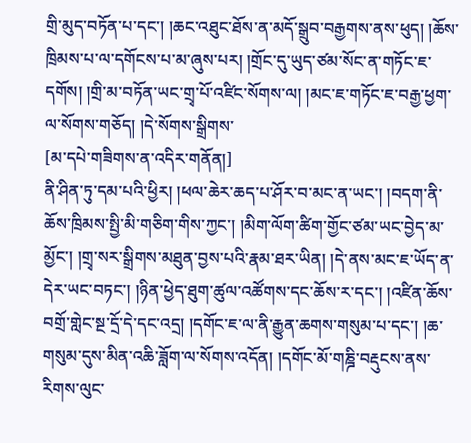གྲི་མུད་བཏོན་པ་དང་། །ཆང་འཐུང་ཐོས་ན་མདོ་སྒྲུབ་བརྒྱགས་ནས་ཕུད། །ཆོས་ཁྲིམས་པ་ལ་དགོངས་པ་མ་ཞུས་པར། །གྲོང་དུ་ཡུད་ཙམ་སོང་ན་གཏོང་ཇ་དགོས། །གྲི་མ་བཏོན་ཡང་གྲྭ་པོ་འཛིང་སོགས་ལ། །མང་ཇ་གཏོང་ཇ་བརྒྱ་ཕྱག་ལ་སོགས་གཅོད། །དེ་སོགས་སྒྲིགས་
[མ་དཔེ་གཟིགས་ན་འདིར་གནོན།]
ནི་ཤིན་ཏུ་དམ་པའི་ཕྱིར། །ཕལ་ཆེར་ཆད་པ་ཤོར་བ་མང་ན་ཡང་། །བདག་ནི་ཆོས་ཁྲིམས་སྤྱི་མི་གཅིག་གིས་ཀྱང་། །མིག་ལོག་ཚིག་གྱོང་ཙམ་ཡང་བྱེད་མ་མྱོང་། །གྲྭ་སར་སྒྲིགས་མཐུན་བྱས་པའི་རྣམ་ཐར་ཡིན། །དེ་ནས་མང་ཇ་ཡོད་ན་དེར་ཡང་བཏང་། །ཉིན་ཕྱེད་ཐུག་ཚུལ་འཚོགས་དང་ཆོས་ར་དང་། །འཛིན་ཆོས་བགྲོ་གླེང་སྔ་དྲོ་དེ་དང་འདྲ། །དགོང་ཇ་ལ་ནི་རྒྱུན་ཆགས་གསུམ་པ་དང་། །ཆ་གསུམ་དུས་མིན་འཆི་ཟློག་ལ་སོགས་འདོན། །དགོང་མོ་གཎྜི་བརྡུངས་ནས་རིགས་ལུང་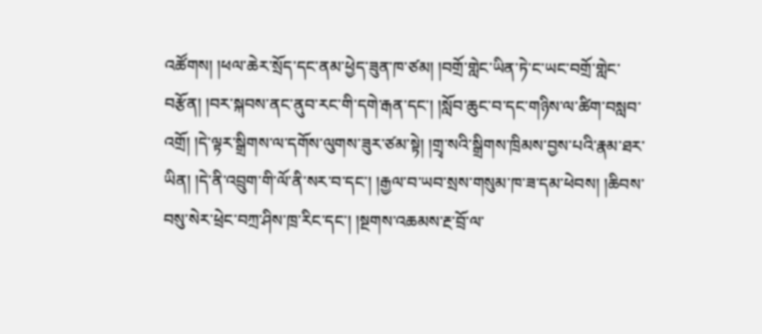འཚོགས། །ཕལ་ཆེར་སྲོད་དང་ནམ་ཕྱེད་ཟུན་ཁ་ཙམ། །བགྲོ་གླེང་ཡིན་ཏེ་ང་ཡང་བགྲོ་གླེང་བརྩོན། །བར་སྐབས་ནང་ནུབ་རང་གི་དགེ་རྒན་དང་། །སློབ་ཆུང་བ་དང་གཉིས་ལ་ཚིག་བསླབ་འགྲོ། །དེ་ལྟར་སྒྲིགས་ལ་དགོས་ལུགས་ཟུར་ཙམ་སྟེ། །གྲྭ་སའི་སྒྲིགས་ཁྲིམས་བྱས་པའི་རྣམ་ཐར་ཡིན། །དེ་ནི་འབྲུག་གི་ལོ་ནི་སར་བ་དང་། །རྒྱལ་བ་ཡབ་སྲས་གསུམ་ཁ་ཟ་དམ་ཕེབས། །ཆིབས་བསུ་སེར་ཕྲེང་བཀྲ་ཤིས་ཁྲ་རིང་དང་། །སྔགས་འཆམས་རྔ་བྲོ་ལ་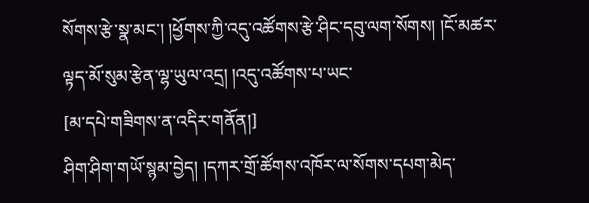སོགས་རྩེ་སྣ་མང་། །ཕྱོགས་ཀྱི་འདུ་འཚོགས་རྩེ་ཤིང་དབུ་ལག་སོགས། །ངོ་མཚར་ལྟད་མོ་སུམ་རྩེན་ལྷ་ཡུལ་འདྲ། །འདུ་འཚོགས་པ་ཡང་
[མ་དཔེ་གཟིགས་ན་འདིར་གནོན།]
ཤིག་ཤིག་གཡོ་སྙམ་བྱེད། །དཀར་གྲོ་ཚོགས་འཁོར་ལ་སོགས་དཔག་མེད་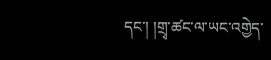དང་། །གྲྭ་ཚང་ལ་ཡང་འགྱེད་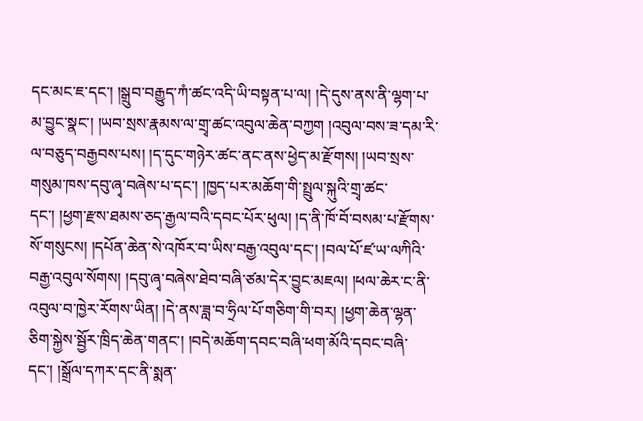དང་མང་ཇ་དང་། །སྒྲུབ་བརྒྱུད་ཀཾ་ཚང་འདི་ཡི་བསྟན་པ་ལ། །དེ་དུས་ནས་ནི་ལྷག་པ་མ་བྱུང་སྣང་། །ཡབ་སྲས་རྣམས་ལ་གྲྭ་ཚང་འབུལ་ཆེན་བཀྱག །འབུལ་བས་ཟ་དམ་རི་ལ་བཅུད་བརྒྱབས་པས། །ད་དུང་གཉེར་ཚང་ནང་ནས་ཕྱེད་མ་རྫོགས། །ཡབ་སྲས་གསུམ་ཁས་དབུ་ཞྭ་བཞེས་པ་དང་། །ཁྱད་པར་མཆོག་གི་སྤྲུལ་སྐུའི་གྲྭ་ཚང་དང་། །ཕྱག་རྫས་ཐམས་ཅད་རྒྱལ་བའི་དབང་པོར་ཕུལ། །ད་ནི་ཁོ་བོ་བསམ་པ་རྫོགས་སོ་གསུངས། །དཔོན་ཆེན་སེ་འཁོར་བ་ཡིས་བརྒྱ་འབུལ་དང་། །བལ་པོ་ཛ་ཡ་ལཀིའི་བརྒྱ་འབུལ་སོགས། །དབུ་ཞྭ་བཞེས་ཐེབ་བཞི་ཙམ་དེར་བྱུང་མཇལ། །ཕལ་ཆེར་ང་ནི་འབུལ་བ་ཁྱེར་རོགས་ཡིན། །དེ་ནས་ཟླ་བ་ཧྲིལ་པོ་གཅིག་གི་བར། །ཕྱག་ཆེན་ལྷན་ཅིག་སྐྱེས་སྦྱོར་ཁྲིད་ཆེན་གནང་། །བདེ་མཆོག་དབང་བཞི་ཕག་མོའི་དབང་བཞི་དང་། །སྒྲོལ་དཀར་དང་ནི་སྨན་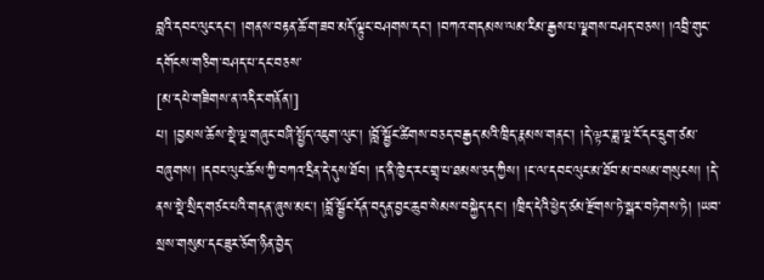བླའི་དབང་ལུང་དང་། །གནས་བརྟན་ཆོ་ག་ཟབ་མདོ་ལྟུང་བཤགས་དང་། །བཀའ་གདམས་ལམ་རིམ་རྒྱས་པ་ལྗགས་བཤད་བཅས། །འབྲི་གུང་དགོངས་གཅིག་བཤད་པ་དང་བཅས་
[མ་དཔེ་གཟིགས་ན་འདིར་གནོན།]
པ། །བྱམས་ཆོས་སྡེ་ལྔ་གཞུང་བཞི་སྤྱོད་འཇུག་ལུང་། །བློ་སྦྱོང་ཚིགས་བཅད་བརྒྱད་མའི་ཁྲིད་རྣམས་གནང་། །དེ་ལྟར་ཟླ་ལྔ་ངོ་དང་དྲུག་ཙམ་བཞུགས། །དབང་ལུང་ཆོས་ཀྱི་བཀའ་དྲིན་དེ་དུས་ཐོབ། །ད་ནི་ཁྱེད་རང་གྲྭ་པ་ཐམས་ཅད་ཀྱིས། །ང་ལ་དབང་ལུང་མ་ཐོབ་མ་བསམ་གསུངས། །དེ་ནས་སྡེ་སྲིད་གཙང་པའི་གདན་ཞུས་མང་། །བློ་སྦྱོང་དོན་བདུན་བྱང་ཆུབ་སེམས་བསྐྱེད་དང་། །ཁྲིད་དེའི་ཕྱེད་ཙམ་རྫོགས་ཏེ་སྒར་བཏེགས་ཏེ། །ཡབ་སྲས་གསུམ་དང་ཟུར་ཅོག་ཉིན་བྱེད་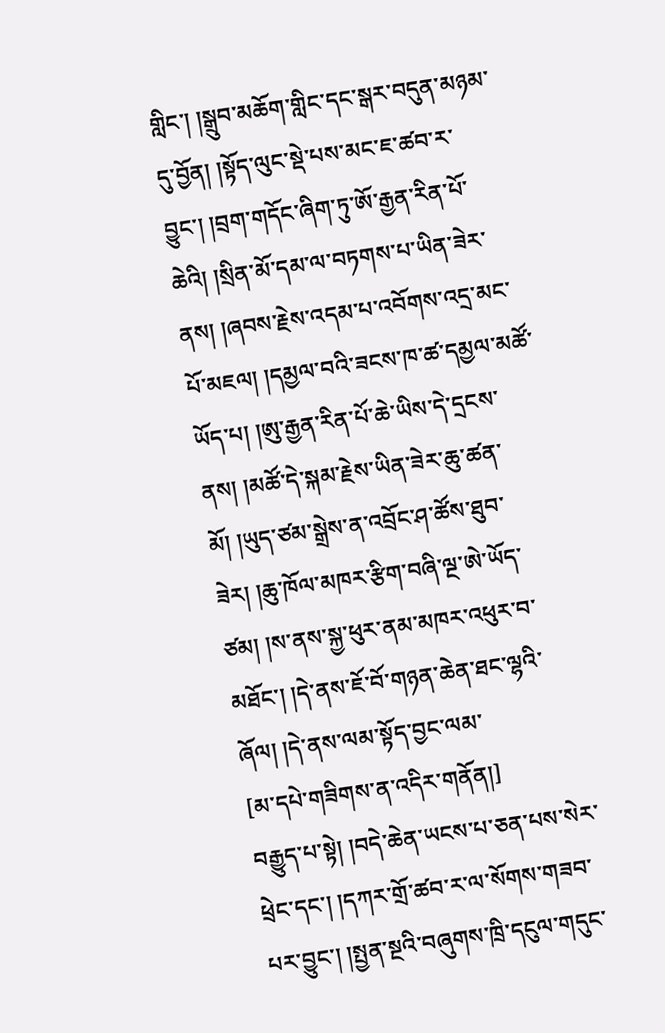གླིང་། །སྒྲུབ་མཆོག་གླིང་དང་སྒར་བདུན་མཉམ་དུ་བྱོན། །སྟོད་ལུང་སྡེ་པས་མང་ཇ་ཚབ་ར་བྱུང་། །བྲག་གདོང་ཞིག་ཏུ་ཨོ་རྒྱན་རིན་པོ་ཆེའི། །སྲིན་མོ་དམ་ལ་བཏགས་པ་ཡིན་ཟེར་ནས། །ཞབས་རྗེས་འདམ་པ་འབོགས་འདྲ་མང་པོ་མཇལ། །དམྱལ་བའི་ཟངས་ཁ་ཚ་དམྱལ་མཚོ་ཡོད་པ། །ཨུ་རྒྱན་རིན་པོ་ཆེ་ཡིས་དེ་དྲངས་ནས། །མཚོ་དེ་སྐམ་རྗེས་ཡིན་ཟེར་ཆུ་ཚན་མོ། །ཡུད་ཙམ་སྒྲེས་ན་འབྲོང་ཤ་ཚོས་ཐུབ་ཟེར། །ཆུ་ཁོལ་མཁར་རྩིག་བཞི་ལྔ་ཨེ་ཡོད་ཙམ། །ས་ནས་སྐྱ་ཕུར་ནམ་མཁར་འཕུར་བ་མཐོང་། །དེ་ནས་ཇོ་བོ་གཉན་ཆེན་ཐང་ལྷའི་ཞོལ། །དེ་ནས་ལམ་སྟོད་བྱང་ལམ་
[མ་དཔེ་གཟིགས་ན་འདིར་གནོན།]
བརྒྱུད་པ་སྟེ། །བདེ་ཆེན་ཡངས་པ་ཅན་པས་སེར་ཕྲེང་དང་། །དཀར་གྲོ་ཚབ་ར་ལ་སོགས་གཟབ་པར་བྱུང་། །སྤྱན་སྔའི་བཞུགས་ཁྲི་དངུལ་གདུང་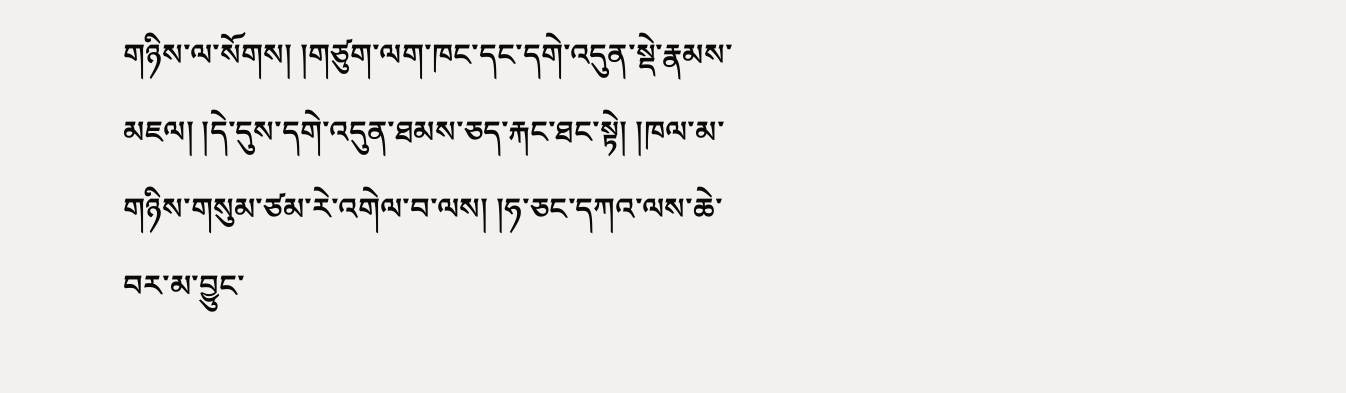གཉིས་ལ་སོགས། །གཙུག་ལག་ཁང་དང་དགེ་འདུན་སྡེ་རྣམས་མཇལ། །དེ་དུས་དགེ་འདུན་ཐམས་ཅད་རྐང་ཐང་སྟེ། །ཁལ་མ་གཉིས་གསུམ་ཙམ་རེ་འགེལ་བ་ལས། །ཧ་ཅང་དཀའ་ལས་ཆེ་བར་མ་བྱུང་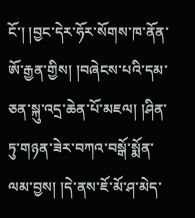ངོ་། །བྱང་དེར་ཧོར་སོགས་ཁ་ནོན་ཨོ་རྒྱན་གྱིས། །བཞེངས་པའི་དམ་ཅན་སྐུ་འདྲ་ཆེན་པོ་མཇལ། །ཤིན་ཏུ་གཉན་ཟེར་བཀའ་བསྒོ་སྨོན་ལམ་བྱས། །དེ་ནས་ཇོ་མོ་ཤ་མེད་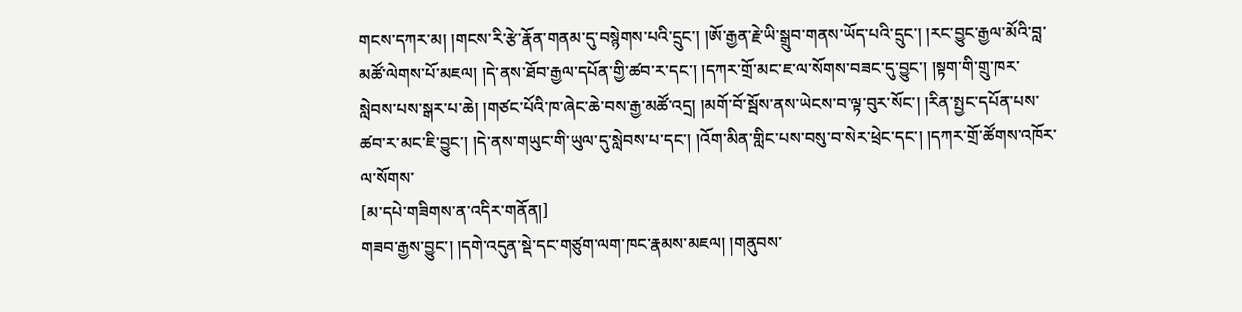གངས་དཀར་མ། །གངས་རི་རྩེ་རྣོན་གནམ་དུ་བསྙེགས་པའི་དྲུང་། །ཨོ་རྒྱན་རྗེ་ཡི་སྒྲུབ་གནས་ཡོད་པའི་དྲུང་། །རང་བྱུང་རྒྱལ་མོའི་བླ་མཚོ་ལེགས་པོ་མཇལ། །དེ་ནས་ཐོབ་རྒྱལ་དཔོན་གྱི་ཚབ་ར་དང་། །དཀར་གྲོ་མང་ཇ་ལ་སོགས་བཟང་དུ་བྱུང་། །སྟག་གི་གྲུ་ཁར་སླེབས་པས་སྒར་པ་ཆེ། །གཙང་པོའི་ཁ་ཞེང་ཆེ་བས་རྒྱ་མཚོ་འདྲ། །མགོ་བོ་སྦོས་ནས་ཡེངས་བ་ལྟ་བུར་སོང་། །རིན་སྤྱང་དཔོན་པས་ཚབ་ར་མང་ཇི་བྱུང་། །དེ་ནས་གཡུང་གི་ཡུལ་དུ་སླེབས་པ་དང་། །འོག་མིན་གླིང་པས་བསུ་བ་སེར་ཕྲེང་དང་། །དཀར་གྲོ་ཚོགས་འཁོར་ལ་སོགས་
[མ་དཔེ་གཟིགས་ན་འདིར་གནོན།]
གཟབ་རྒྱས་བྱུང་། །དགེ་འདུན་སྡེ་དང་གཙུག་ལག་ཁང་རྣམས་མཇལ། །གནུབས་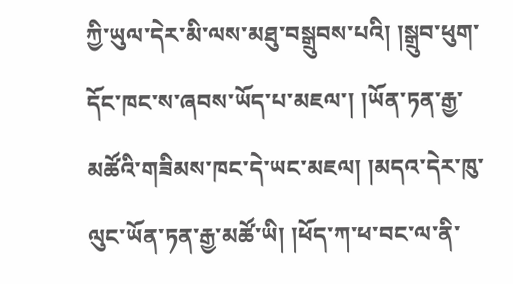ཀྱི་ཡུལ་དེར་མི་ལས་མཐུ་བསྒྲུབས་པའི། །སྒྲུབ་ཕུག་དོང་ཁང་ས་ཞབས་ཡོད་པ་མཇལ་། །ཡོན་ཏན་རྒྱ་མཚོའི་གཟིམས་ཁང་དེ་ཡང་མཇལ། །མདའ་དེར་ཁུ་ལུང་ཡོན་ཏན་རྒྱ་མཚོ་ཡི། །ཕོད་ཀ་ཕ་བང་ལ་ནི་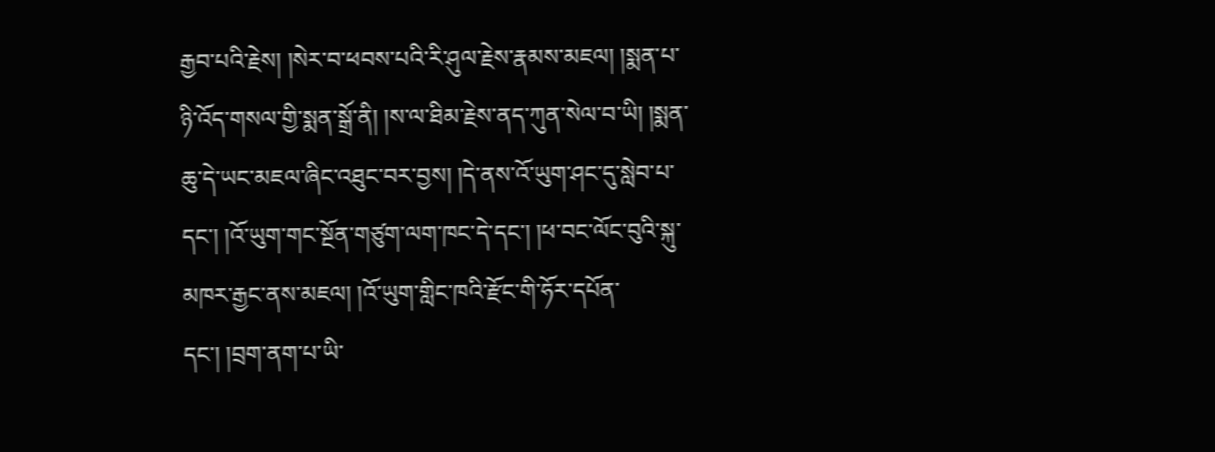རྒྱབ་པའི་རྗེས། །སེར་བ་ཕབས་པའི་རི་ཤུལ་རྗེས་རྣམས་མཇལ། །སྨན་པ་ཉི་འོད་གསལ་གྱི་སྨན་སྒྲོ་ནི། །ས་ལ་ཐིམ་རྗེས་ནད་ཀུན་སེལ་བ་ཡི། །སྨན་ཆུ་དེ་ཡང་མཇལ་ཞིང་འཐུང་བར་བྱས། །དེ་ནས་འོ་ཡུག་ཤང་དུ་སླེབ་པ་དང་། །འོ་ཡུག་གང་སྔོན་གཙུག་ལག་ཁང་དེ་དང་། །ཕ་བང་ལོང་བུའི་སྐུ་མཁར་རྒྱང་ནས་མཇལ། །འོ་ཡུག་གླིང་ཁའི་རྫོང་གི་ཧོར་དཔོན་དང་། །བྲག་ནག་པ་ཡི་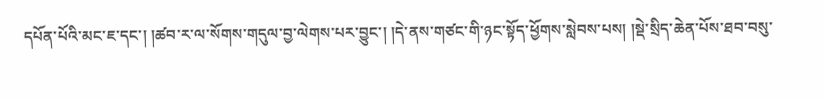དཔོན་པོའི་མང་ཇ་དང་། །ཚབ་ར་ལ་སོགས་གདུལ་བྱ་ལེགས་པར་བྱུང་། །དེ་ནས་གཙང་གི་ཉང་སྟོད་ཕྱོགས་སླེབས་པས། །སྡེ་སྲིད་ཆེན་པོས་ཐབ་བསུ་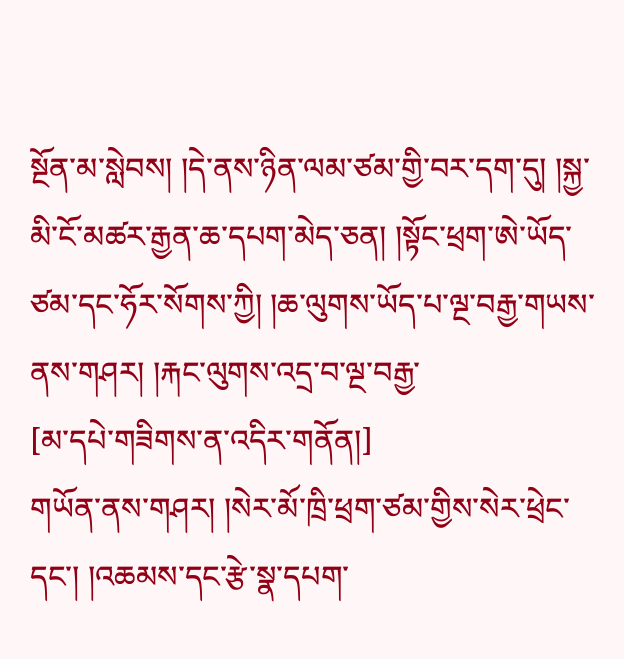སྔོན་མ་སླེབས། །དེ་ནས་ཉིན་ལམ་ཙམ་གྱི་བར་དག་དུ། །སྐྱ་མི་ངོ་མཚར་རྒྱན་ཆ་དཔག་མེད་ཅན། །སྟོང་ཕྲག་ཨེ་ཡོད་ཙམ་དང་ཧོར་སོགས་ཀྱི། །ཆ་ལུགས་ཡོད་པ་ལྔ་བརྒྱ་གཡས་ནས་གཤར། །རྐང་ལུགས་འདྲ་བ་ལྔ་བརྒྱ་
[མ་དཔེ་གཟིགས་ན་འདིར་གནོན།]
གཡོན་ནས་གཤར། །སེར་མོ་ཁྲི་ཕྲག་ཙམ་གྱིས་སེར་ཕྲེང་དང་། །འཆམས་དང་རྩེ་སྣ་དཔག་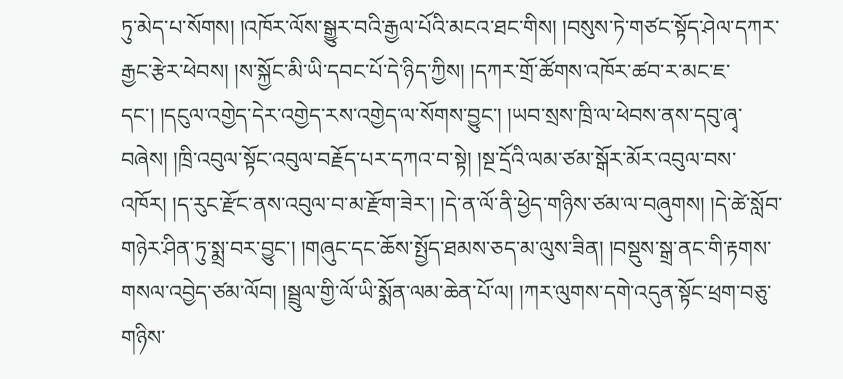ཏུ་མེད་པ་སོགས། །འཁོར་ལོས་སྒྱུར་བའི་རྒྱལ་པོའི་མངའ་ཐང་གིས། །བསུས་ཏེ་གཙང་སྟོད་ཤེལ་དཀར་རྒྱང་རྩེར་ཕེབས། །ས་སྐྱོང་མི་ཡི་དབང་པོ་དེ་ཉིད་ཀྱིས། །དཀར་གྲོ་ཚོགས་འཁོར་ཚབ་ར་མང་ཇ་དང་། །དངུལ་འགྱེད་དེར་འགྱེད་རས་འགྱེད་ལ་སོགས་བྱུང་། །ཡབ་སྲས་ཁྲི་ལ་ཕེབས་ནས་དབུ་ཞྭ་བཞེས། །ཁྲི་འབུལ་སྟོང་འབུལ་བརྗོད་པར་དཀའ་བ་སྟེ། །སྔ་དྲོའི་ལམ་ཙམ་སྒོར་མོར་འབུལ་བས་འཁོར། །ད་རུང་རྫོང་ནས་འབུལ་བ་མ་རྫོག་ཟེར་། །དེ་ན་ལོ་ནི་ཕྱེད་གཉིས་ཙམ་ལ་བཞུགས། །དེ་ཚེ་སློབ་གཉེར་ཤིན་ཏུ་སྨྲ་བར་བྱུང་། །གཞུང་དང་ཆོས་སྤྱོད་ཐམས་ཅད་མ་ལུས་ཟིན། །བསྡུས་སྒྲ་ནང་གི་རྟགས་གསལ་འབྱེད་ཙམ་ལོབ། །སྦྲུལ་གྱི་ལོ་ཡི་སྨོན་ལམ་ཆེན་པོ་ལ། །ཀར་ལུགས་དགེ་འདུན་སྟོང་ཕྲག་བཅུ་གཉིས་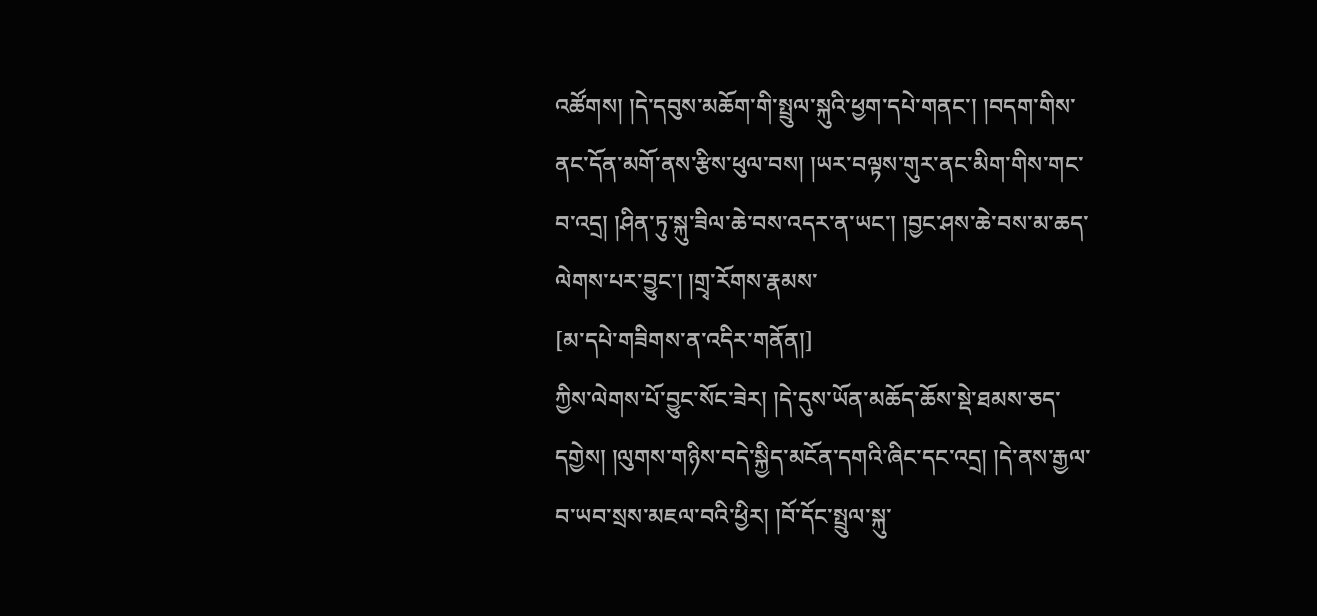འཚོགས། །དེ་དབུས་མཆོག་གི་སྤྲུལ་སྐུའི་ཕྱག་དཔེ་གནང་། །བདག་གིས་ནང་དོན་མགོ་ནས་རྩིས་ཕུལ་བས། །ཡར་བལྟས་གུར་ནང་མིག་གིས་གང་བ་འདྲ། །ཤིན་ཏུ་སྐུ་ཟིལ་ཆེ་བས་འདར་ན་ཡང་། །བྱང་ཤས་ཆེ་བས་མ་ཆད་ལེགས་པར་བྱུང་། །གྲྭ་རོགས་རྣམས་
[མ་དཔེ་གཟིགས་ན་འདིར་གནོན།]
ཀྱིས་ལེགས་པོ་བྱུང་སོང་ཟེར། །དེ་དུས་ཡོན་མཆོད་ཆོས་སྡེ་ཐམས་ཅད་དགྱེས། །ལུགས་གཉིས་བདེ་སྐྱིད་མངོན་དགའི་ཞིང་དང་འདྲ། །དེ་ནས་རྒྱལ་བ་ཡབ་སྲས་མཇལ་བའི་ཕྱིར། །བོ་དོང་སྤྲུལ་སྐུ་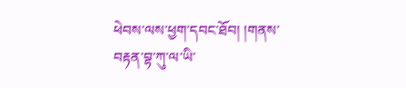ཕེབས་ལས་ཕྱག་དབང་ཐོབ། །གནས་བརྟན་བྷ་ཀུ་ལ་ཡི་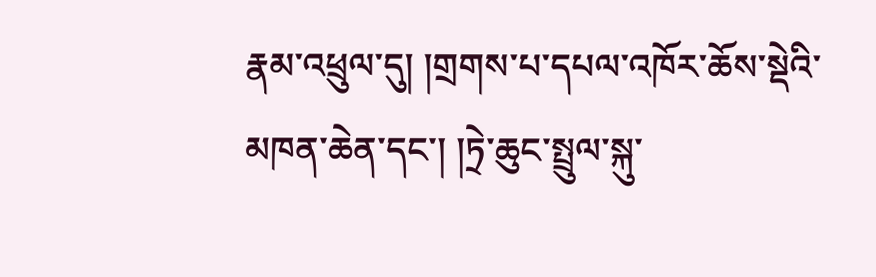རྣམ་འཕྲུལ་དུ། །གྲགས་པ་དཔལ་འཁོར་ཆོས་སྡེའི་མཁན་ཆེན་དང་། །ཏྲེ་ཆུང་སྤྲུལ་སྐུ་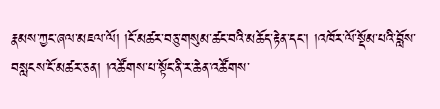རྣམས་ཀྱང་ཞལ་མཇལ་ལོ། །ངོ་མཚར་བཅུ་གསུམ་ཚང་བའི་མཆོད་རྟེན་དང་། །འཁོར་ལོ་སྡོམ་པའི་བློས་བསླངས་ངོ་མཚར་ཅན། །འཚོགས་པ་སྟོང་ནི་ར་ཆེན་འཚོགས་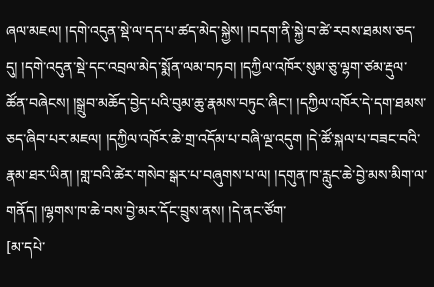ཞལ་མཇལ། །དགེ་འདུན་སྡེ་ལ་དད་པ་ཚད་མེད་སྐྱེས། །བདག་ནི་སྐྱེ་བ་ཚེ་རབས་ཐམས་ཅད་དུ། །དགེ་འདུན་སྡེ་དང་འབྲལ་མེད་སྨོན་ལམ་བཏབ། །དཀྱིལ་འཁོར་སུམ་ཅུ་ལྷག་ཙམ་རྡུལ་ཚོན་བཞེངས། །སྒྲུབ་མཆོད་བྱེད་པའི་བུམ་ཆུ་རྣམས་བཏུང་ཞིང་། །དཀྱིལ་འཁོར་དེ་དག་ཐམས་ཅད་ཞིབ་པར་མཇལ། །དཀྱིལ་འཁོར་ཆེ་གྲ་འདོམ་པ་བཞི་ལྔ་འདུག །དེ་ཚོ་སྐལ་པ་བཟང་བའི་རྣམ་ཐར་ཡིན། །གླ་བའི་ཚེར་གསེབ་སྒར་པ་བཞུགས་པ་ལ། །དགུན་ཁ་རླུང་ཆེ་བྱེ་མས་མིག་ལ་གནོད། །ལྷགས་ཁ་ཆེ་བས་བྱེ་མར་དོང་བྲུས་ནས། །དེ་ནང་ཙོག་
[མ་དཔེ་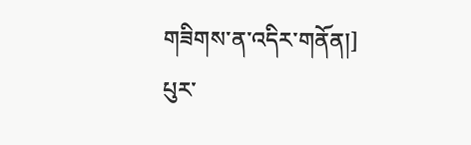གཟིགས་ན་འདིར་གནོན།]
པུར་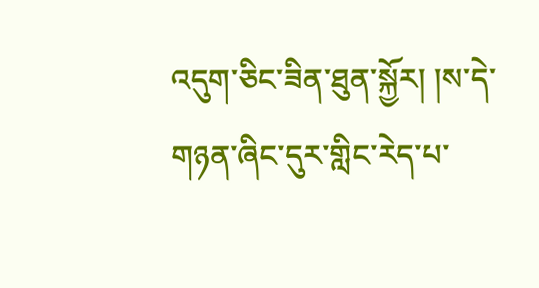འདུག་ཅིང་ཟིན་ཐུན་སྐྱོར། །ས་དེ་གཉན་ཞིང་དུར་གླིང་རེད་པ་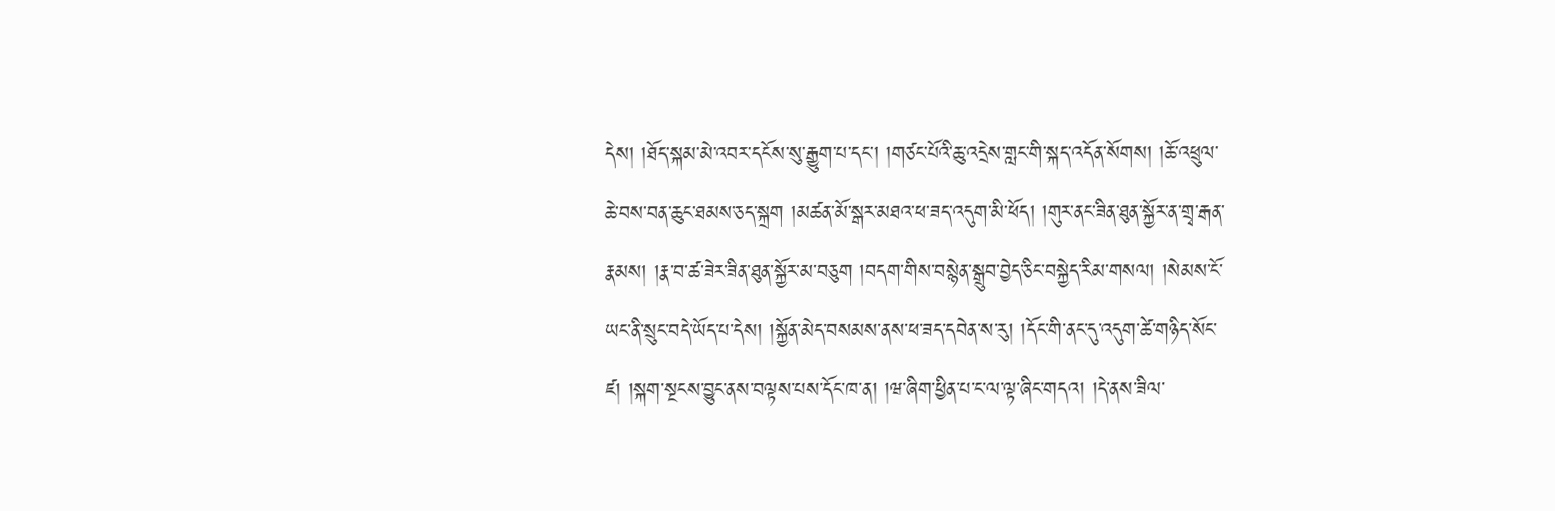དེས། །ཐོད་སྐམ་མེ་འབར་དངོས་སུ་རྒྱུག་པ་དང་། །གཙང་པོའི་ཆུ་འདྲེས་གླང་གི་སྐད་འདོན་སོགས། །ཆོ་འཕྲུལ་ཆེ་བས་བན་ཆུང་ཐམས་ཅད་སྐྲག །མཚན་མོ་སྒར་མཐའ་ཕ་ཟད་འདུག་མི་ཕོད། །གུར་ནང་ཟིན་ཐུན་སྐྱོར་ན་གྲྭ་རྒན་རྣམས། །རྣ་བ་ཚ་ཟེར་ཟིན་ཐུན་སྐྱོར་མ་བཅུག །བདག་གིས་བསྙེན་སྒྲུབ་བྱེད་ཅིང་བསྐྱེད་རིམ་གསལ། །སེམས་ངོ་ཡང་ནི་སྲུང་བདེ་ཡོད་པ་དེས། །སྐྱོན་མེད་བསམས་ནས་ཕ་ཟད་དབེན་ས་རུ། །དོང་གི་ནང་དུ་འདུག་ཚེ་གཉིད་སོང་ཛ། །སྐག་སྔངས་བྱུང་ནས་བལྟས་པས་དོང་ཁ་ན། །ཝ་ཞིག་ཕྱིན་པ་ང་ལ་ལྟ་ཞིང་གདའ། །དེ་ནས་ཟིལ་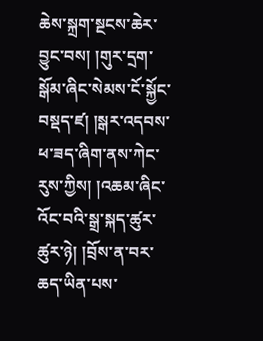ཆེས་སྐྲག་སྔངས་ཆེར་བྱུང་བས། །གུར་དྲག་སྒོམ་ཞིང་སེམས་ངོ་སྐྱོང་བསྡད་ཛ། །སྒར་འདབས་ཕ་ཟད་ཞིག་ནས་ཀེང་རུས་ཀྱིས། །འཆམ་ཞིང་འོང་བའི་སྒྲ་སྐད་ཚུར་ཚུར་ཉེ། །བྲོས་ན་བར་ཆད་ཡིན་པས་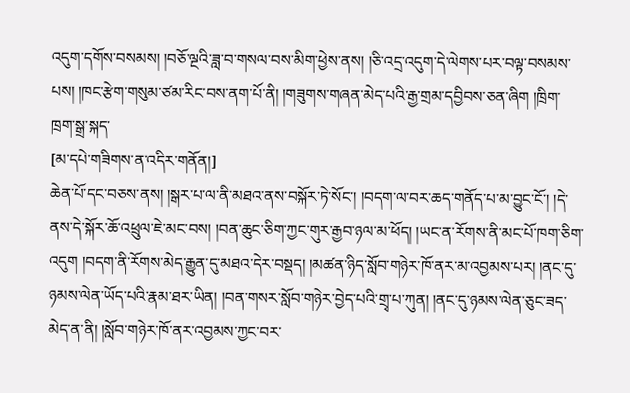འདུག་དགོས་བསམས། །བཅོ་ལྔའི་ཟླ་བ་གསལ་བས་མིག་ཕྱེས་ནས། །ཅི་འདྲ་འདུག་དེ་ལེགས་པར་བལྟ་བསམས་པས། །ཁང་རྩེག་གསུམ་ཙམ་རིང་བས་ནག་པོ་ནི། །གཟུགས་གཞན་མེད་པའི་རྒྱ་གྲམ་དབྱིབས་ཅན་ཞིག །ཁྲིག་ཁྲག་སྒྲ་སྐད་
[མ་དཔེ་གཟིགས་ན་འདིར་གནོན།]
ཆེན་པོ་དང་བཅས་ནས། །སྒར་པ་ལ་ནི་མཐའ་ནས་བསྐོར་ཏེ་སོང་། །བདག་ལ་བར་ཆད་གནོད་པ་མ་བྱུང་ངོ་། །དེ་ནས་དེ་སྐོར་ཆོ་འཕྲུལ་ཇེ་མང་བས། །བན་ཆུང་ཅིག་ཀྱང་གུར་རྒྱབ་ཉལ་མ་ཕོད། །ཡང་ན་རོགས་ནི་མང་པོ་ཁག་ཅིག་འདུག །བདག་ནི་རོགས་མེད་རྒྱུན་དུ་མཐའ་དེར་བསྡད། །མཚན་ཉིད་སློབ་གཉེར་ཁོ་ནར་མ་འབྱམས་པར། །ནང་དུ་ཉམས་ལེན་ཡོད་པའི་རྣམ་ཐར་ཡིན། །བན་གསར་སློབ་གཉེར་བྱེད་པའི་གྲྭ་པ་ཀུན། །ནང་དུ་ཉམས་ལེན་ཅུང་ཟད་མེད་ན་ནི། །སློབ་གཉེར་ཁོ་ནར་འབྱམས་ཀྱང་བར་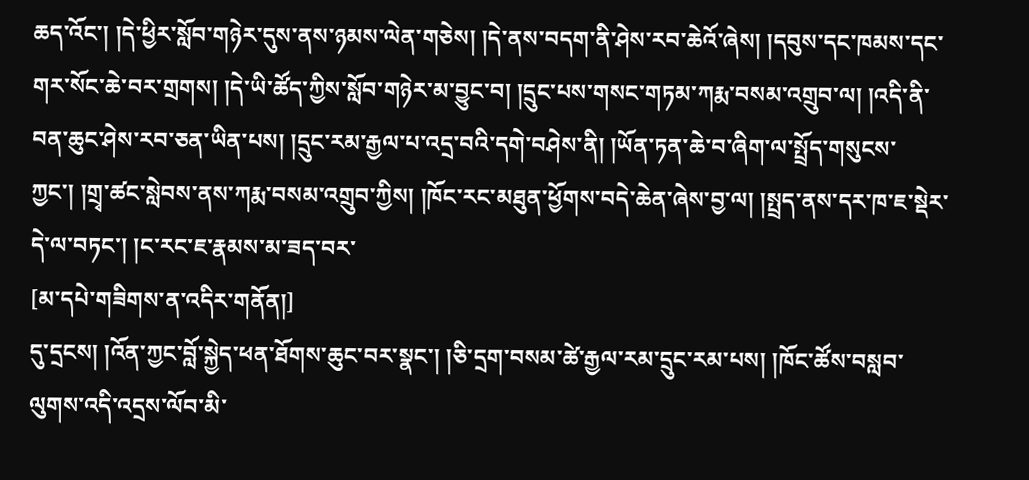ཆད་འོང་། །དེ་ཕྱིར་སློབ་གཉེར་དུས་ནས་ཉམས་ལེན་གཅེས། །དེ་ནས་བདག་ནི་ཤེས་རབ་ཆེའོ་ཞེས། །དབུས་དང་ཁམས་དང་གར་སོང་ཆེ་བར་གྲགས། །དེ་ཡི་ཚོད་ཀྱིས་སློབ་གཉེར་མ་བྱུང་བ། །དྲུང་པས་གསང་གཏམ་ཀརྨ་བསམ་འགྲུབ་ལ། །འདི་ནི་བན་ཆུང་ཤེས་རབ་ཅན་ཡིན་པས། །དྲུང་རམ་རྒྱལ་པ་འདྲ་བའི་དགེ་བཤེས་ནི། །ཡོན་ཏན་ཆེ་བ་ཞིག་ལ་སྤྲོད་གསུངས་ཀྱང་། །གྲྭ་ཚང་སླེབས་ནས་ཀརྨ་བསམ་འགྲུབ་ཀྱིས། །ཁོང་རང་མཐུན་ཕྱོགས་བདེ་ཆེན་ཞེས་བྱ་ལ། །སྤྲད་ནས་དར་ཁ་ཇ་སྡེར་དེ་ལ་བཏང་། །ང་རང་ཇ་རྣམས་མ་ཟད་བར་
[མ་དཔེ་གཟིགས་ན་འདིར་གནོན།]
དུ་དྲངས། །འོན་ཀྱང་བློ་སྐྱེད་ཕན་ཐོགས་ཆུང་བར་སྣང་། །ཅི་དྲག་བསམ་ཚེ་རྒྱལ་རམ་དྲུང་རམ་པས། །ཁོང་ཚོས་བསླབ་ལུགས་འདི་འདྲས་ལོབ་མི་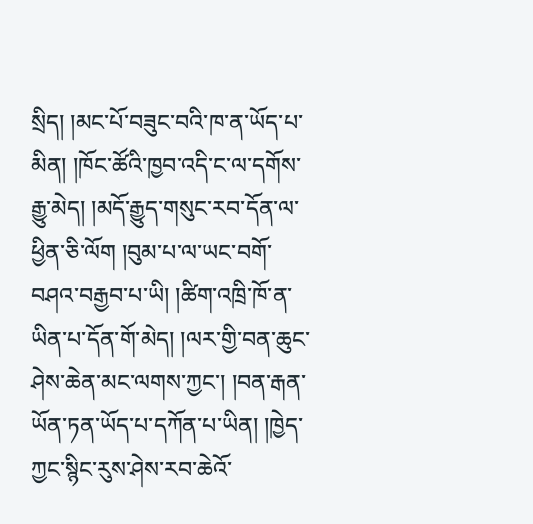སྲིད། །མང་པོ་བཟུང་བའི་ཁ་ན་ཡོད་པ་མིན། །ཁོང་ཚོའི་ཁྱབ་འདི་ང་ལ་དགོས་རྒྱུ་མེད། །མདོ་རྒྱུད་གསུང་རབ་དོན་ལ་ཕྱིན་ཅི་ལོག །བུམ་པ་ལ་ཡང་བགོ་བཤའ་བརྒྱབ་པ་ཡི། །ཚིག་འཁྲི་ཁོ་ན་ཡིན་པ་དོན་གོ་མེད། །ལར་གྱི་བན་ཆུང་ཤེས་ཆེན་མང་ལགས་ཀྱང་། །བན་རྒན་ཡོན་ཏན་ཡོད་པ་དཀོན་པ་ཡིན། །ཁྱེད་ཀྱང་སྙིང་རུས་ཤེས་རབ་ཆེའོ་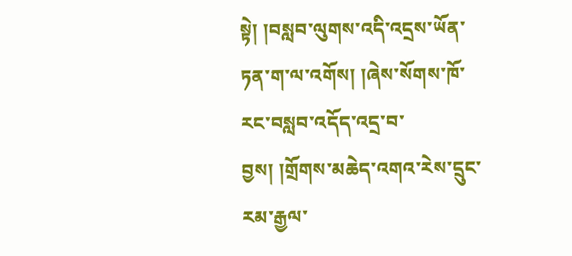སྟེ། །བསླབ་ལུགས་འདི་འདྲས་ཡོན་ཏན་ག་ལ་འགོས། །ཞེས་སོགས་ཁོ་རང་བསླབ་འདོད་འདྲ་བ་བྱས། །གྲོགས་མཆེད་འགའ་རེས་དྲུང་རམ་རྒྱལ་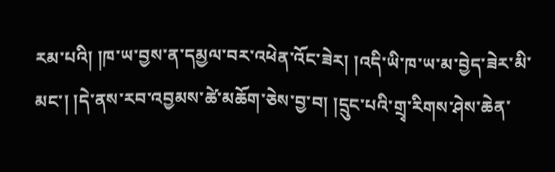རམ་པའི། །ཁ་ཡ་བྱས་ན་དམྱལ་བར་འཕེན་འོང་ཟེར། །འདི་ཡི་ཁ་ཡ་མ་བྱེད་ཟེར་མི་མང་། །དེ་ནས་རབ་འབྱམས་ཚེ་མཆོག་ཅེས་བྱ་བ། །དྲུང་པའི་གྲྭ་རིགས་ཤེས་ཆེན་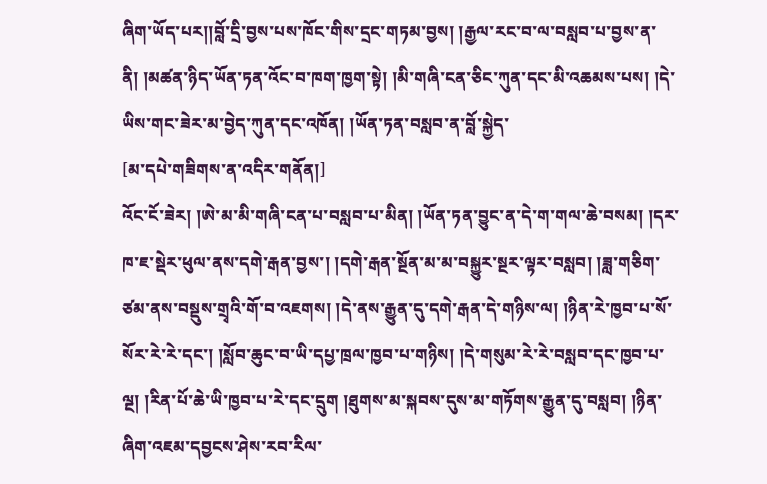ཞིག་ཡོད་པར།།བློ་དྲི་བྱས་པས་ཁོང་གིས་དྲང་གཏམ་བྱས། །རྒྱལ་རང་བ་ལ་བསླབ་པ་བྱས་ན་ནི། །མཚན་ཉིད་ཡོན་ཏན་འོང་བ་ཁག་ཁྱག་སྟེ། །མི་གཞི་ངན་ཅིང་ཀུན་དང་མི་འཆམས་པས། །དེ་ཡིས་གང་ཟེར་མ་བྱེད་ཀུན་དང་འཁོན། །ཡོན་ཏན་བསླབ་ན་བློ་སྐྱེད་
[མ་དཔེ་གཟིགས་ན་འདིར་གནོན།]
འོང་ངོ་ཟེར། །ཨེ་མ་མི་གཞི་ངན་པ་བསླབ་པ་མིན། །ཡོན་ཏན་བྱུང་ན་དེ་ག་གལ་ཆེ་བསམ། །དར་ཁ་ཇ་སྡེར་ཕུལ་ནས་དགེ་རྒན་བྱས་། །དགེ་རྒན་སྔོན་མ་མ་བསྐྱུར་སྔར་ལྟར་བསླབ། །ཟླ་གཅིག་ཙམ་ནས་བསྡུས་གྲྭའི་གོ་བ་འཇགས། །དེ་ནས་རྒྱུན་དུ་དགེ་རྒན་དེ་གཉིས་ལ། །ཉིན་རེ་ཁྱབ་པ་སོ་སོར་རེ་རེ་དང་། །སློབ་ཆུང་བ་ཡི་དཔྱ་ཁྲལ་ཁྱབ་པ་གཉིས། །དེ་གསུམ་རེ་རེ་བསླབ་དང་ཁྱབ་པ་ལྔ། །རིན་པོ་ཆེ་ཡི་ཁྱབ་པ་རེ་དང་དྲུག །ཐུགས་མ་སྐབས་དུས་མ་གཏོགས་རྒྱུན་དུ་བསླབ། །ཉིན་ཞིག་འཇམ་དབྱངས་ཤེས་རབ་རིལ་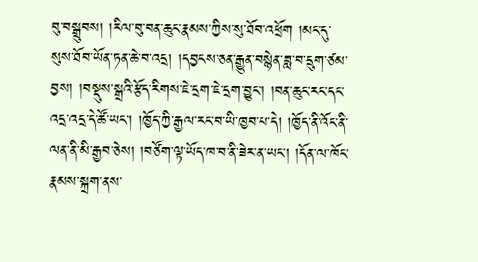བུ་བསྒྲུབས། །རིལ་བུ་བན་ཆུང་རྣམས་ཀྱིས་སུ་ཐོབ་འཕྲོག །མང་དུ་སུས་ཐོབ་ཡོན་ཏན་ཆེ་བ་འདྲ། །དབྱངས་ཅན་རྒྱུན་བསྙེན་ཟླ་བ་དྲུག་ཙམ་བྱས། །བསྡུས་སྒྲའི་རྩོད་རིགས་ཇེ་དྲག་ཇེ་དྲག་བྱུང་། །བན་ཆུང་རང་དང་འདྲ་འདྲ་དེ་ཚོ་ཡང་། །ཁྱོད་ཀྱི་རྒྱལ་རང་བ་ཡི་ཁྱབ་པ་དེ། །ཁྱོད་ནི་འོང་ནི་ལན་ནི་མི་རྒྱབ་ཅེས། །བཙོག་ལྟ་ཡོད་ཁ་བ་ནི་ཟེར་ན་ཡང་། །དོན་ལ་ཁོང་རྣམས་སྐྲག་ནས་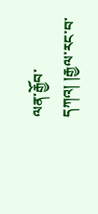ལན་རྒྱོབ་དཀའ། །རྒྱལ་རང་བ་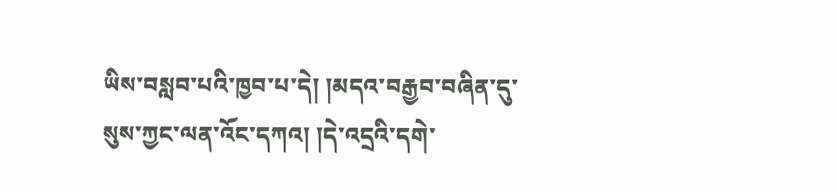ཡིས་བསླབ་པའི་ཁྱབ་པ་དེ། །མདའ་བརྒྱབ་བཞིན་དུ་སུས་ཀྱང་ལན་འོང་དཀའ། །དེ་འདྲའི་དགེ་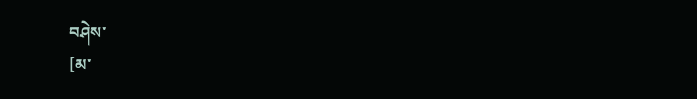བཤེས་
[མ་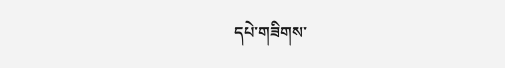དཔེ་གཟིགས་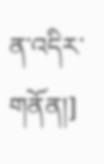ན་འདིར་གནོན།]